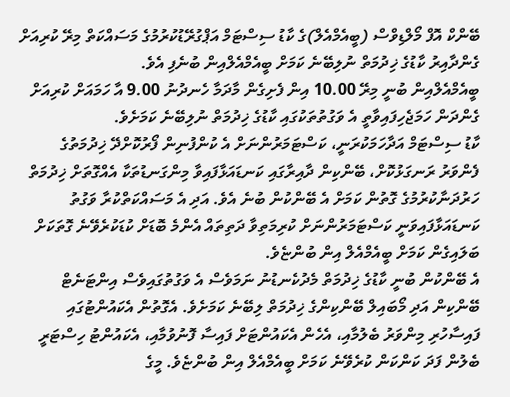ބޭންކް އޮފް މޯލްޑިވްސް (ބީއެމްއެލް)ގެ ކާޑު ސިސްޓަމް އަޕްގުރޭޑުކުރުމުގެ މަސައްކަތް މިރޭ ކުރިއަށް ގެންދާއިރު ކާޑުގެ ޚިދުމަތް ނުލިބޭނެ ކަމަށް ބީއެމްއެލްއިން ބުނެފި އެވެ.
ބީއެމްއެލްއިން ބުނީ މިރޭ 10.00 އިން ފެށިގެން މާދަމާ ހެނދުނު 9.00 އާ ހަމައަށް ކުރިއަށް ގެންދަން ހަމަޖެހިފައިވާތީ އެ ވަގުތުތަކުގައި ކާޑުގެ ޚިދުމަތް ނުލިބޭނެ ކަމަށެވެ.
ކާޑު ސިސްޓަމް އަދާހަމަކުރަނީ، ކަސްޓަމަރުންނަށް އެ ކުންފުނިން ފޯރުކޮށްދޭ ޚިދުމަތުގެ ފެންވަރު ރަނގަޅުކޮށް، ބޭންކިން ދާއިރާގައި ކަނޑައަޅާފައިވާ މިންގަނޑުތަކާ އެއްގޮތަށް ޚިދުމަތް ހަރުދަނާކުރުމުގެ ގޮތުން ކަމަށް އެ ބޭންކުން ބުނެ އެވެ. އަދި އެ މަސައްކަތްކުރާ ވަގުތު ކަނޑައަޅާފައިވަނީ ކަސްޓަމަރުންނަށް ކުރިމަތިވާ ދަތިތައް އެންމެ ބޮޑަށް ކުޑަކުރެވޭނެ ގޮތަކަށް ބަލައިގެން ކަމަށް ބީއެމްއެލް އިން ބުންޏެވެ.
އެ ބޭންކުން ބުނީ ކާޑުގެ ޚިދުމަތް މެދުކެނޑުނު ނަމަވެސް އެ ވަގުތުގައިވެސް އިންޓަނެޓް ބޭންކިން އަދި މޯބައިލް ބޭންކިންގެ ޚިދުމަތް ލިބޭނެ ކަމަށެވެ. އެގޮތުން އެކައުންޓުގައި ފައިސާހުރި މިންވަރު ބެލުމާއި، އެހެން އެކައުންޓަށް ފައިސާ ފޮނުވުމާއި، އެކައުންޓު ހިސްޓަރީ ބެލުން ފަދަ ކަންކަން ކުރެވޭނެ ކަމަށް ބީއެމްއެލް އިން ބުންޏެވެ. މީގެ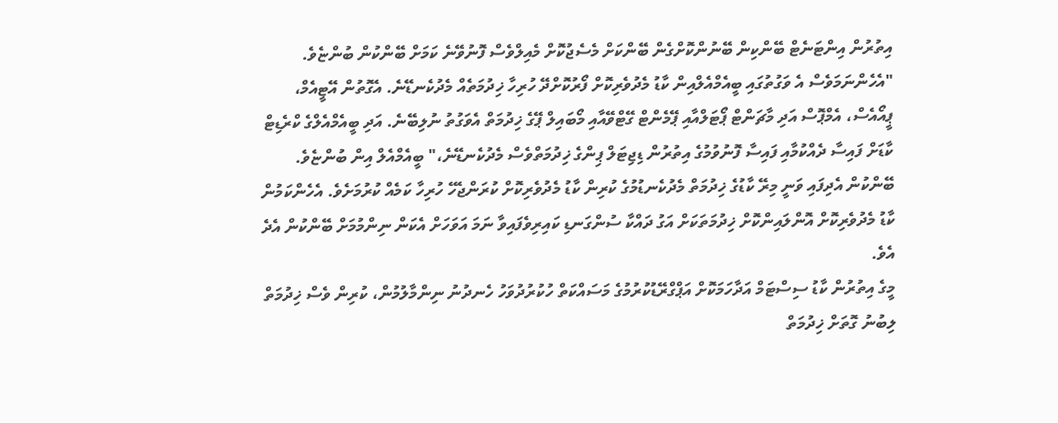އިތުރުން އިންޓަނެޓް ބޭންކިން ބޭނުންކޮށްގެން ބޭންކަށް މެސެޖުކޮށް މެއިލްވެސް ފޮނުވޭނެ ކަމަށް ބޭންކުން ބުންޏެވެ.
"އެހެންނަމަވެސް އެ ވަގުތުގައި ބީއެމްއެލްއިން ކާޑު މެދުވެރިކޮށް ފޯރުކޮށްދޭ ހުރިހާ ޚިދުމަތެއް މެދުކެނޑޭނެ. އެގޮތުން އޭޓީއެމް، ޕީއޯއެސް، އެމްޕޮސް އަދި މާޗަންޓް ޕޯޓަލްއާއި ޕޭމެންޓް ގޭޓްވޭއާއި މޯބައިލް ޕޭގެ ޚިދުމަތް އެވަގުތު ނުލިބޭނެ. އަދި ބީއެމްއެލްގެ ކްރެޑިޓް ކާޑަށް ފައިސާ ދެއްކުމާއި ފައިސާ ފޮނުވުމުގެ އިތުރުން ޑިޖިޓަލް ޕިންގެ ޚިދުމަތްވެސް މެދުކެނޑޭނެ،" ބީއެމްއެލް އިން ބުންޏެވެ.
ބޭންކުން އެދިފައި ވަނީ މިރޭ ކާޑުގެ ޚިދުމަތް މެދުކެނޑުމުގެ ކުރިން ކާޑު މެދުވެރިކޮށް ކުރަންޖެހޭ ހުރިހާ ކަމެއް ކުރުމަށެވެ. އެހެންކަމުން ކާޑު މެދުވެރިކޮށް އޮންލައިންކޮށް ޚިދުމަތަކަށް އަގު ދައްކާ ސުންގަނޑި ކައިރިވެފައިވާ ނަމަ އަވަހަށް އެކަން ނިންމުމަށް ބޭންކުން އެދެ އެވެ.
މީގެ އިތުރުން ކާޑު ސިސްޓަމް އަދާހަމަކޮށް އަޕްގްރޭޑުކުރުމުގެ މަސައްކަތް ހުކުރުދުވަހު ހެނދުނު ނިންމާލުމުން، ކުރިން ވެސް ޚިދުމަތް ލިބުނު ގޮތަށް ޚިދުމަތް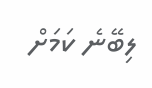ލިބޭނެ ކަމަށް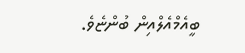ބީއެމްއެލްއިން ބުންޏެވެ.